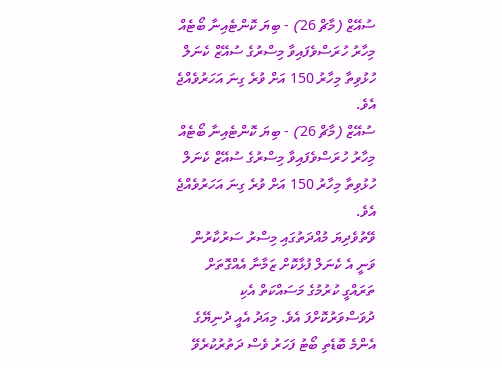ސުއޭޒް (މާޗް 26) - ބިޔަ ކޮންޓެއިނާ ބޯޓެއް މިހާރު ހުރަސްވެފައިވާ މިސްރުގެ ސުއޭޒް ކެނަލް ހުޅުވިތާ މިހާރު 150 އަށް ވުރެ ގިނަ އަހަރުވެއްޖެ އެވެ.
ސުއޭޒް (މާޗް 26) - ބިޔަ ކޮންޓެއިނާ ބޯޓެއް މިހާރު ހުރަސްވެފައިވާ މިސްރުގެ ސުއޭޒް ކެނަލް ހުޅުވިތާ މިހާރު 150 އަށް ވުރެ ގިނަ އަހަރުވެއްޖެ އެވެ.
ވޭތުވެދިޔަ މުއްދަތުގައި މިސްރު ސަރުކާރުން ވަނީ އެ ކެނަލް ފުޅާކޮށް ޒަމާނާ އެއްގޮތަށް ތަރައްގީ ކުރުމުގެ މަސައްކަތް އެކި ދުވަސްވަރުކޮށްފަ އެވެ. މިއަދު އެއީ ދުނިޔޭގެ އެންމެ ބޮޑެތި ބޯޓު ފަހަރު ވެސް ދަތުރުކުރެވޭ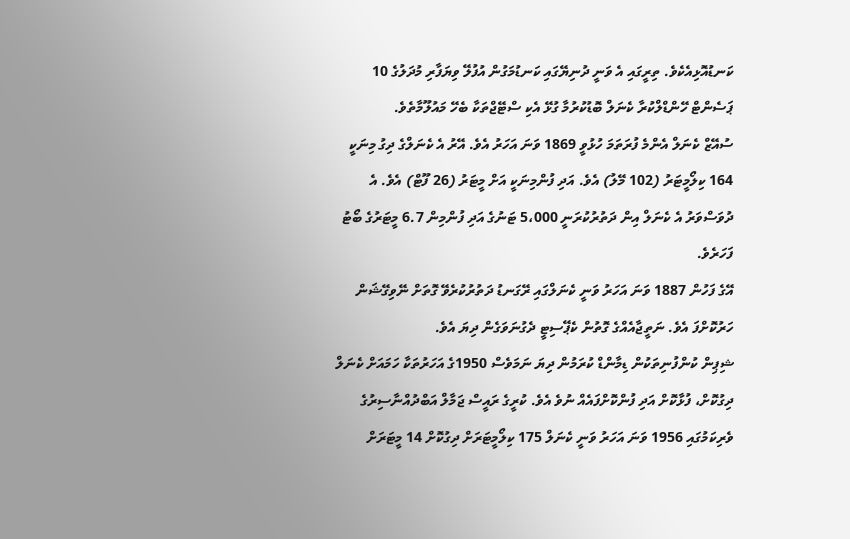ކަނޑުއޮޅިއެކެވެ. ތިރީގައި އެ ވަނީ ދުނިޔޭގައި ކަނޑުމަގުން އުފުލޭ ވިޔަފާރި މުދަލުގެ 10 ޕަސެންޓް ހޭންޑްލްކުރާ ކެނަލް ބޮޑުކުރުމާ ގުޅޭ އެކި ސްޓޭޖްތަކާ ބެހޭ މައުލޫމާތެވެ.
ސުއޭޒް ކެނަލް އެންމެ ފުރަތަމަ ހުޅުވީ 1869 ވަނަ އަހަރު އެވެ. އޭރު އެ ކެނަލްގެ ދިގު މިނަކީ 164 ކިލޯމީޓަރު (102 މޭލު) އެވެ. އަދި ފުންމިނަކީ އަށް މީޓަރު (26 ފޫޓް) އެވެ. އެ ދުވަސްވަރު އެ ކެނަލް އިން ދަތުރުކުރަނީ 5،000 ޓަނުގެ އަދި ފުންމިން 6.7 މީޓަރުގެ ބޯޓު ފަހަރެވެ.
އޭގެ ފަހުން 1887 ވަނަ އަހަރު ވަނީ ކެނަލްގައި ރޭގަނޑު ދަތުރުކުރެވޭ ގޮތަށް ނޭވިގޭޝަން ހަރުކޮށްފަ އެވެ. ނަތީޖާއެއްގެ ގޮތުން ކެޕޭސިޓީ ދެގުނަވަގެން ދިޔަ އެވެ.
ޝިޕިން ކުންފުނިތަކުން ޑިމާންޑް ކުރަމުން ދިޔަ ނަމަވެސް 1950ގެ އަހަރުތަކާ ހަމައަށް ކެނަލް ދިގުކޮށް، ފުޅާކޮށް އަދި ފުންކޮށްފައެއް ނުވެ އެވެ. ކުރީގެ ރައީސް ޖަމާލް އަބްދުއްނާސިރުގެ ވެރިކަމުގައި 1956 ވަނަ އަހަރު ވަނީ ކެނަލް 175 ކިލޯމީޓަރަށް ދިގުކޮށް 14 މީޓަރަށް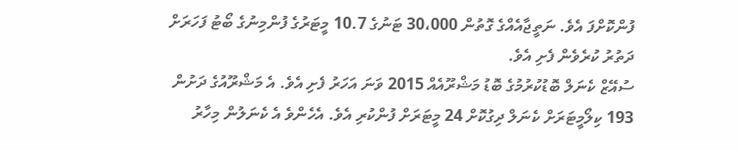ފުންކޮށްފަ އެވެ. ނަތީޖާއެއްގެ ގޮތުން 30،000 ޓަނުގެ 10.7 މީޓަރުގެ ފުންމިނުގެ ބޯޓު ފަހަރަށް ދަތުރު ކުރެވެން ފެށި އެވެ.
ސުއޭޒް ކެނަލް ބޮޑުކުރުމުގެ ބޮޑު މަޝްރޫއެއް 2015 ވަނަ އަހަރު ފެށި އެވެ. އެ މަޝްރޫއުގެ ދަށުން 193 ކިލޯމީޓަރަށް ކެނަލް ދިގުކޮށް 24 މީޓަރަށް ފުންކުރި އެވެ. އެހެންވެ އެ ކެނަލުން މިހާރު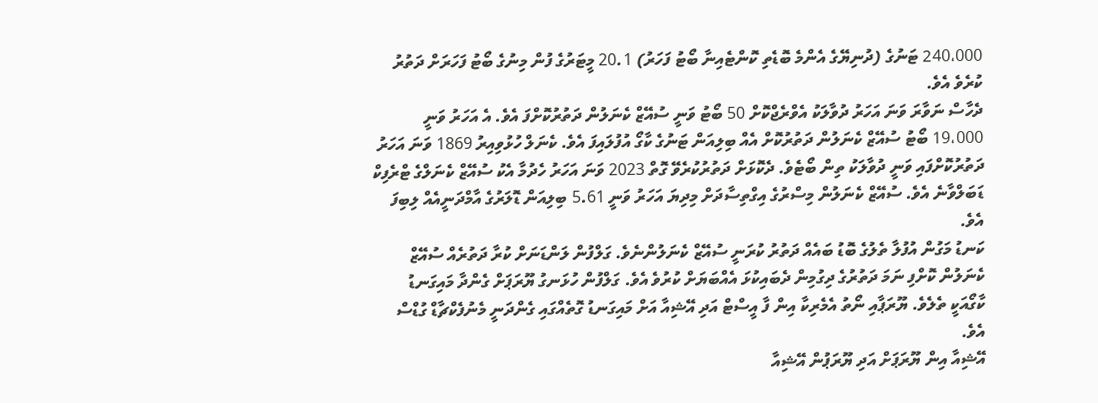240،000 ޓަނުގެ (ދުނިޔޭގެ އެންމެ ބޮޑެތި ކޮންޓެއިނާ ބޯޓު ފަހަރު) 20.1 މީޓަރުގެ ފުން މިނުގެ ބޯޓު ފަހަރަށް ދަތުރު ކުރެވެ އެވެ.
ދެހާސް ނަވާރަ ވަނަ އަހަރު ދުވާލަކު އެވްރެޖްކޮށް 50 ބޯޓު ވަނީ ސުއޭޒް ކެނަލުން ދަތުރުކޮށްފަ އެވެ. އެ އަހަރު ވަނީ 19،000 ބޯޓު ސުއޭޒް ކެނަލުން ދަތުރުކޮށް އެއް ބިލިއަން ޓަނުގެ ކާގޯ އުފުލައިފަ އެވެ. ކެނަލް ހުޅުވިއިރު 1869 ވަނަ އަހަރު ދަތުރުކޮށްފައި ވަނީ ދުވާލަކު ތިން ބޯޓެވެ. ދެކޮޅަށް ދަތުރުކުރެވޭ ގޮތް 2023 ވަނަ އަހަރު ހެދުމާ އެކު ސުއޭޒް ކެނަލްގެ ޓްރެފިކް ޑަބަލްވާނެ އެވެ. ސުއޭޒް ކެނަލުން މިސްރުގެ އިގްތިސާދަށް މިދިޔަ އަހަރު ވަނީ 5.61 ބިލިއަން ޑޮލަރުގެ އާމްދަނީއެއް ލިބިފަ އެވެ.
ކަނޑު މަގުން އުފުލާ ތެލުގެ ބޮޑު ބައެއް ދަތުރު ކުރަނީ ސުއޭޒް ކެނަލުންނެވެ. ގަލްފުން ލަންޑަނަށް ކުރާ ދަތުރެއް ސުއޭޒް ކެނަލުން ކޮށްފި ނަމަ ދަތުރުގެ ދިގުމިން ދެބައިކުޅަ އެއްބަޔަށް ކުރުވެ އެވެ. ގަލްފުން ހުޅަނގު ޔޫރަޕަށް ގެންދާ މައިގަނޑު ކާގޯއަކީ ތެލެވެ. ޔޫރަޕާއި ނޯތު އެމެރިކާ އިން ފާ އީސްޓް އަދި އޭޝިއާ އަށް މައިގަނޑު ގޮތެއްގައި ގެންދަނީ މެނުފެކްޗާޑް ގުޑްސް އެވެ.
އޭޝިއާ އިން ޔޫރަޕަށް އަދި ޔޫރަޕުން އޭޝިއާ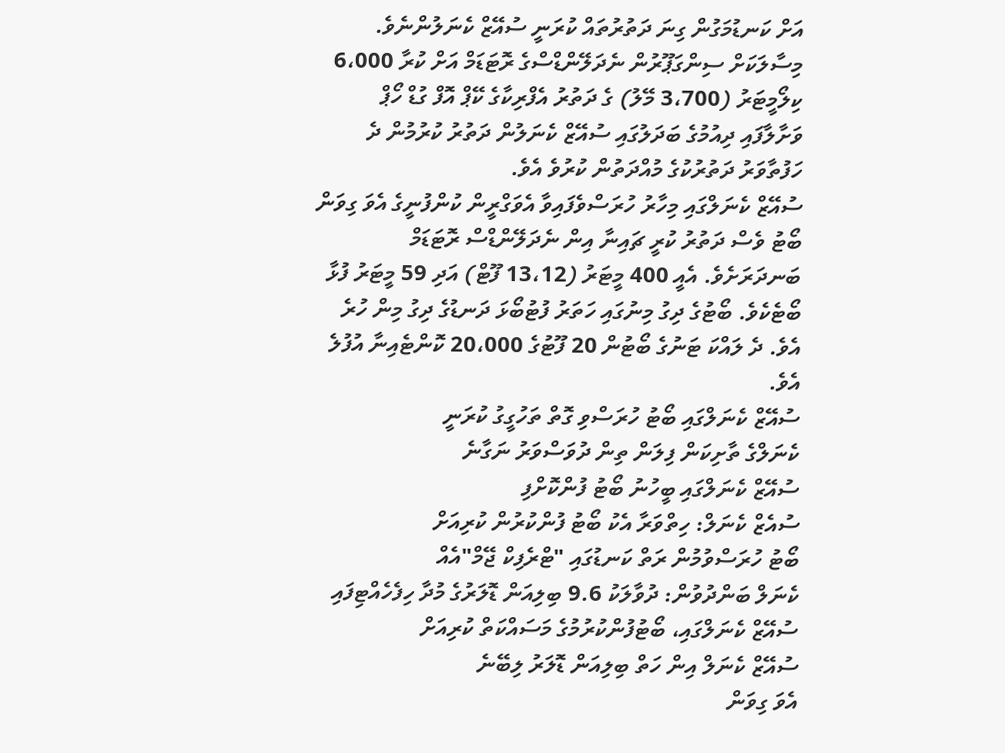އަށް ކަނޑުމަގުން ގިނަ ދަތުރުތައް ކުރަނީ ސުއޭޒް ކެނަލުންނެވެ. މިސާލަކަށް ސިންގަޕޫރުން ނެދަލޭންޑްސްގެ ރޮޓަޑަމް އަށް ކުރާ 6،000 ކިލޯމީޓަރު (3،700 މޭލު) ގެ ދަތުރު އެފްރިކާގެ ކޭޕް އޮފް ގުޑް ހޯޕް ވަށާލާފައި ދިއުމުގެ ބަދަލުގައި ސުއޭޒް ކެނަލުން ދަތުރު ކުރުމުން ދެ ހަފުތާވަރު ދަތުރުކުގެ މުއްދަތުން ކުރުވެ އެވެ.
ސުއޭޒް ކެނަލްގައި މިހާރު ހުރަސްވެފައިވާ އެވަގްރީން ކުންފުނީގެ އެވަ ގިވަން ބޯޓު ވެސް ދަތުރު ކުރީ ޗައިނާ އިން ނެދަލޭންޑްސް ރޮޓަޑަމް ބަނދަރަށެވެ. އެއީ 400 މީޓަރު (13،12 ފޫޓް) އަދި 59 މީޓަރު ފުޅާ ބޯޓެކެވެ. ބޯޓުގެ ދިގު މިނުގައި ހަތަރު ފުޓުބޯޅަ ދަނޑުގެ ދިގު މިން ހުރެ އެވެ. ދެ ލައްކަ ޓަނުގެ ބޯޓުން 20 ފޫޓުގެ 20،000 ކޮންޓެއިނާ އުފުލެ އެވެ.
ސުއޭޒް ކެނަލްގައި ބޯޓު ހުރަސްވި ގޮތް ތަހުގީގު ކުރަނީ
ކެނަލްގެ ތާށިކަން ފިލަން ތިން ދުވަސްވަރު ނަގާނެ
ސުއޭޒް ކެނަލްގައި ބީހުނު ބޯޓު ފުންކޮށްފި
ސުއެޒް ކެނަލް: ހިތްވަރާ އެކު ބޯޓު ފުންކުރުން ކުރިއަށް
ބޯޓު ހުރަސްވުމުން ރަތް ކަނޑުގައި "ޓްރެފިކް ޖޭމް"އެއް
ކެނަލް ބަންދުވުން: ދުވާލަކު 9.6 ބިލިއަން ޑޮލަރުގެ މުދާ ހިފެހެއްޓިފައި
ސުއޭޒް ކެނަލްގައި، ބޯޓުފުންކުރުމުގެ މަސައްކަތް ކުރިއަށް
ސުއޭޒް ކެނަލް އިން ހަތް ބިލިއަން ޑޮލަރު ލިބޭނެ
އެވަ ގިވަން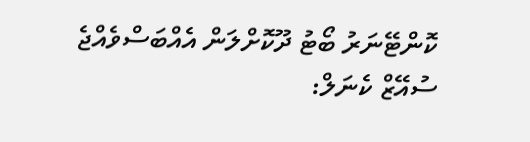ކޮންޓޭނަރު ބޯޓު ދޫކޮށްލަން އެއްބަސްވެއްޖެ
ސުއޭޒް ކެނަލް: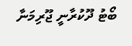ބޯޓު ދޫކުރާނީ ޖޫރިމަނާ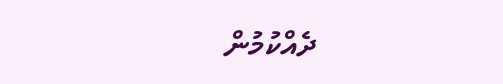ދެއްކުމުން